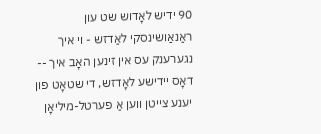90 ידיש לאָדוש שט עון ראַנאַושינסקי לאַדזש - וי איך נגערענק עס אין זינען האָב איך -- דאָס יידישע לאָדזש, די שטאָט פון יענע צייטן ווען אַ פערטל-מיליאָן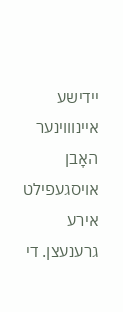יידישע איינוווינער האָבן אויסגעפילט אירע גרענעצן. די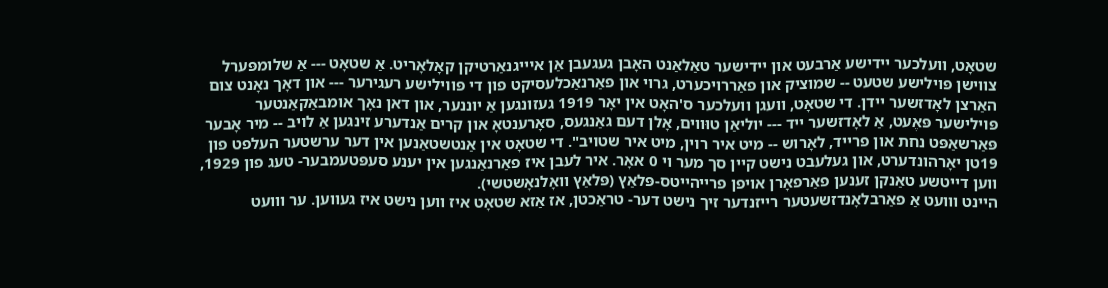שטאָט, וועלכער יידישע אַרבעט און יידישער טאַלאַנט האָבן געגעבן אַן אײיגנאַרטיקן קאָלאָריט. אַ שטאָט --- אַ שלומפּערל צווישן פּוילישע שטעט -- שמוציק און פאַררויכערט, גרוי און פאַרנאַכלעסיקט פון די פּוױלישע רעגירער --- און דאָך נאָנט צום האַרצן לאָדזשער יידן. די שטאָט, וועגן וועלכער ס'האָט אין יאָר 1919 געזונגען אַ יוננער, און דאן נאָך אומבאַקאַנטער פּױלישער פּאֶעט, אַ לאָדזשער ייד --- יוליאַן טוּווים, אָלן דעם גאַנגעס, סאָרענטאָ און קרים אַנדערע זינגען אַ לױב -- מיר אָבער פּאַרשאַפּט נחת און פרייד, לאָרוש -- מיט איר רױן, מיט איר שטױב". די שטאָט אין אַנטשטאַנען אין דער ערשטער העלפט פון 19טן יאָרהונדערט, און געלעבט נישט קיין סך מער וי 0 אאָר. איר לעבן איז פאַרנאַנגען אין יענע סעפּטעמבער- טעג פון 1929, ווען דייטשע טאַנקן זענען פאַרפאָרן אויפן פרייהייטס-פּלאַץ (פּלאַץ װאָלנאָשטשי).
היינט װועט אַ פאַרבלאָנדזשעטער רייזנדער זיך נישט דער- טראַכטן, אז אַזא שטאָט איז ווען נישט איז געווען. ער װועט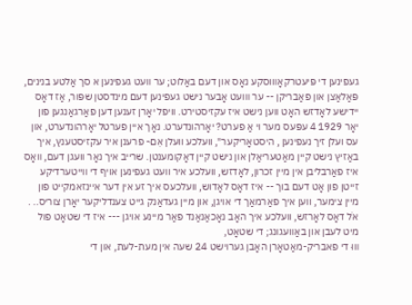געפינען די פּיעטרקאָװוסקע נאָס און דעם באַלוט; ער װעט געפינען א סך אַלטע בנינים, פּאַלאַצן און פאַבריקן -- ער װועט אָבער נישט געפינען דעם מינדסטן שפּור, אַז דאָס יידישע לאָדזש האָט ווען נישט איז עקזיסטירט. וויפל יאָרן זענען דען פאַרגאַנגען פון יאָר 1929 4 עפּעס מער וי אַ פערט? יאָרהונדערט. נאָך איין פערטל יאָרהונדערט, און עס ועלן זיך נעפינען , היסטאָריקער", וועלכע וועלן אִםּ- פרענן איר עקזיסטענץ, איך באַזיץ נישט קיין מאַטעריאַלן און נישט קיין דאָקומענטן. שרייב איך נאָר וועגן דעם, װאָס איז פאַרבליבן אין מיין זכרון, לאָדזש, וועלכע איר וועט געפינען אויף די ווייטערדיקע זייטן פון אָט דעם בוך -- איז דאָס לאָדוש, וועלכעס איך זע אין דער איינזאמקייט פון מיין צימער, ווען איך פאַרמאַך די אויגן, און מיין געדאַנק גייט צענדליקער יאָרן צוריס.. . אֹל דאָס לאָרזש, וועלכע איך האָב נאָכאַנאַנד פאַר מיינע אויגן --- איז די שטאָט פול מיט לעבן און באַװעגונג; די שטאָט,
װוּ די פאבריק-מאַטאָרן האָבן גערוישט 24 שעה אין מעת-לעת, און די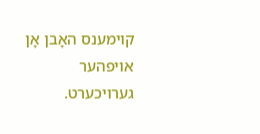קוימענס האָבן אָן אויפהער גערויכערט.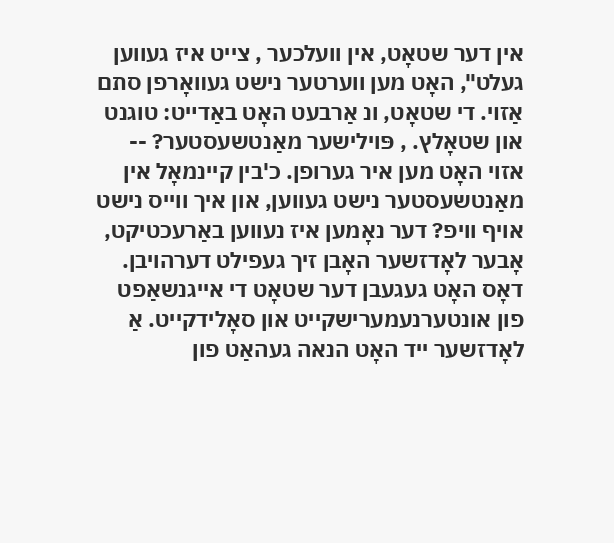אין דער שטאָט, אין וועלכער , צייט איז געווען געלט", האָט מען ווערטער נישט געװאָרפן סתם אַזױ. די שטאָט, ונ אַרבעט האָט באַדײט: טוגנט און שטאָלץ. , פּוילישער מאַנטשעסטער? -- אזוי האָט מען איר גערופן. כ'בין קיינמאָל אין מאַנטשעסטער נישט געווען, און איך ווייס נישט אויף וויפ? דער נאָמען איז נעווען באַרעכטיקט, אָבער לאָדזשער האָבן זיך געפילט דערהויבן. דאָס האָט געגעבן דער שטאָט די אייגנשאַפט פון אונטערנעמערישקייט און סאָלידקייט. אַ לאָדזשער ייד האָט הנאה געהאַט פון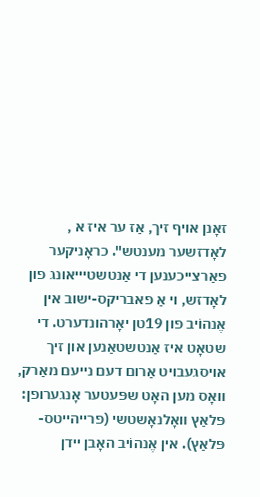זאָנן אויף זיך, אַז ער איז א , לאָדזשער מענטש". כראָניקער פאַרצייכענען די אַנטשטײיאונג פון לאָדזש, וי אַ פאבריקס-ישוב אין אֶנהוֹיב פון 19טן יאָרהונדערט. די שטאָט איז אַנטשטאַנען און זיך אויסגעבויט אַרום דעם נייעם מאַרק, װאָס מען האָט שפּעטער אָנגערופן: פּלאַץ װאָלנאָשטשי (פרייהייטס-פּלאַץ). אין אֶנהוֹיב האָבן יידן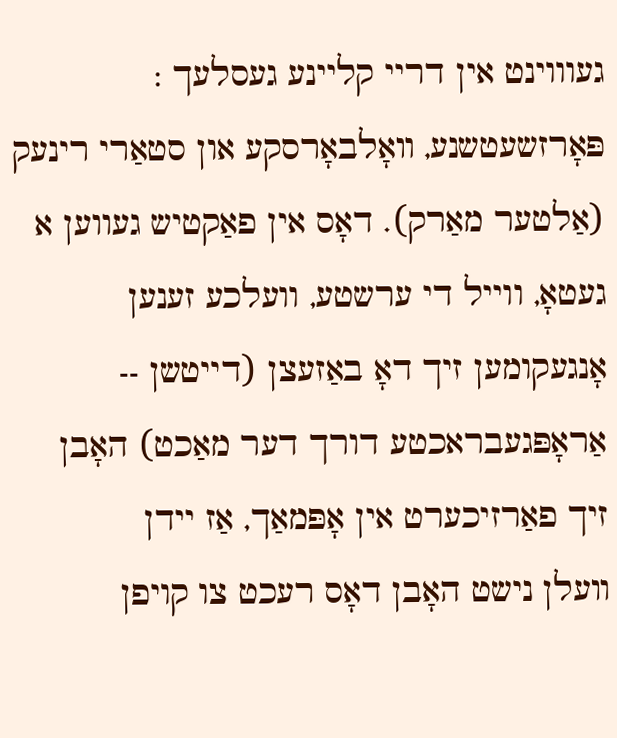געוווינט אין דריי קליינע געסלעך : פּאָרזשעטשנע, װאָלבאָרסקע און סטאַרי רינעק (אַלטער מאַרק). דאָס אין פאַקטיש געווען א געטאָ, ווייל די ערשטע, וועלכע זענען אָנגעקומען זיך דאָ באַזעצן (דייטשן -- אַראָפּגעבראכטע דורך דער מאַכט) האָבן זיך פאַרזיכערט אין אָפּמאַך, אַז יידן
װעלן נישט האָבן דאָס רעכט צו קויפן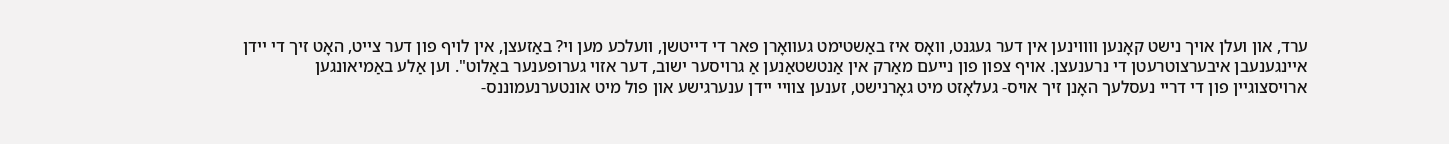ערד, און ועלן אויך נישט קאָנען װווינען אין דער געגנט, װאָס איז באַשטימט געװאָרן פאר די דייטשן, וועלכע מען וי? באַזעצן, אין לויף פון דער צייט, האָט זיך די יידן איינגענעבן איבערצוטרעטן די נרענעצן. אויף צפון פון נייעם מאַרק אין אַנטשטאַנען אַ גרויסער ישוב, דער אזוי גערופענער באַלוט". וען אַלע באַמיאונגען ארויסצוגיין פון די דריי נעסלעך האָנן זיך אויס- געלאָזט מיט גאָרנישט, זענען צוויי יידן ענערגישע און פול מיט אונטערנעמוננס-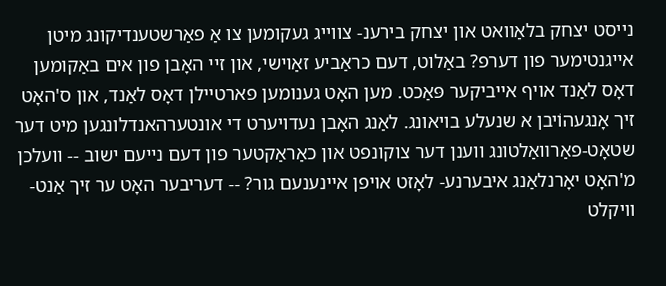נייסט יצחק בלאַװאט און יצחק בירענ- צווייג געקומען צו אַ פאַרשטענדיקונג מיטן אייגנטימער פון דערפ? באַלוט, דעם כראַביע זאַוישי, און זיי האָבן פון אים באַקומען דאָס לאַנד אויף אייביקער פּאַכט. מען האָט גענומען פארטיילן דאָס לאַנד, און ס'האָט זיך אָנגעהוֹיבן א שנעלע בויאונג. לאַנג האָבן נעדויערט די אונטערהאנדלונגען מיט דער שטאָט-פאַרװאַלטונג ווענן דער צוקונפט און כאַראַקטער פון דעם נייעם ישוב -- וועלכן מ'האָט יאָרנלאַנג איבערנע- לאָזט אויפן איינענעם גור? -- דעריבער האָט ער זיך אַנט- וויקלט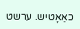כאַאָטיש. ערשט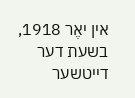אין יאֶר 1918, בשעת דער דייטשער